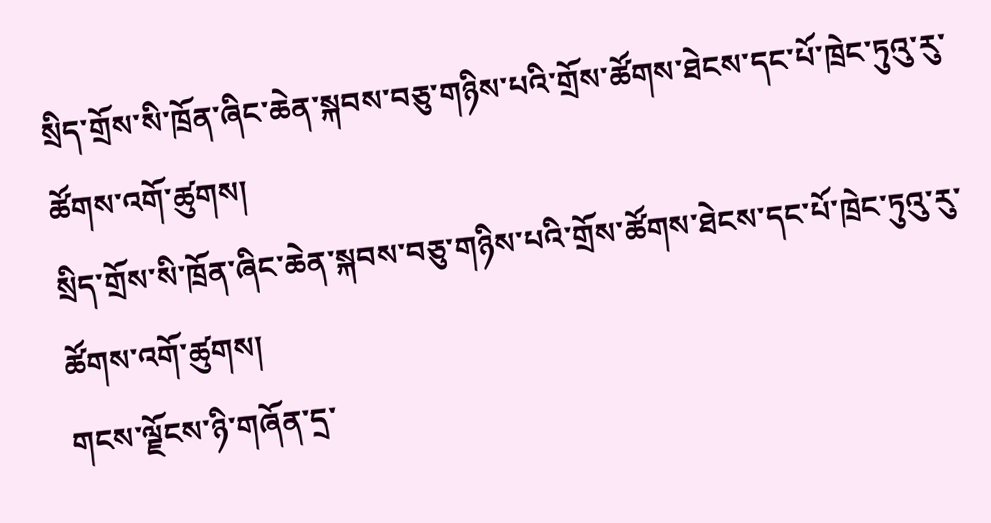སྲིད་གྲོས་སི་ཁྲོན་ཞིང་ཆེན་སྐབས་བཅུ་གཉིས་པའི་གྲོས་ཚོགས་ཐེངས་དང་པོ་ཁྲེང་ཏུའུ་རུ་ཚོགས་འགོ་ཚུགས།
སྲིད་གྲོས་སི་ཁྲོན་ཞིང་ཆེན་སྐབས་བཅུ་གཉིས་པའི་གྲོས་ཚོགས་ཐེངས་དང་པོ་ཁྲེང་ཏུའུ་རུ་ཚོགས་འགོ་ཚུགས།
གངས་ལྗོངས་ཉི་གཞོན་དྲ་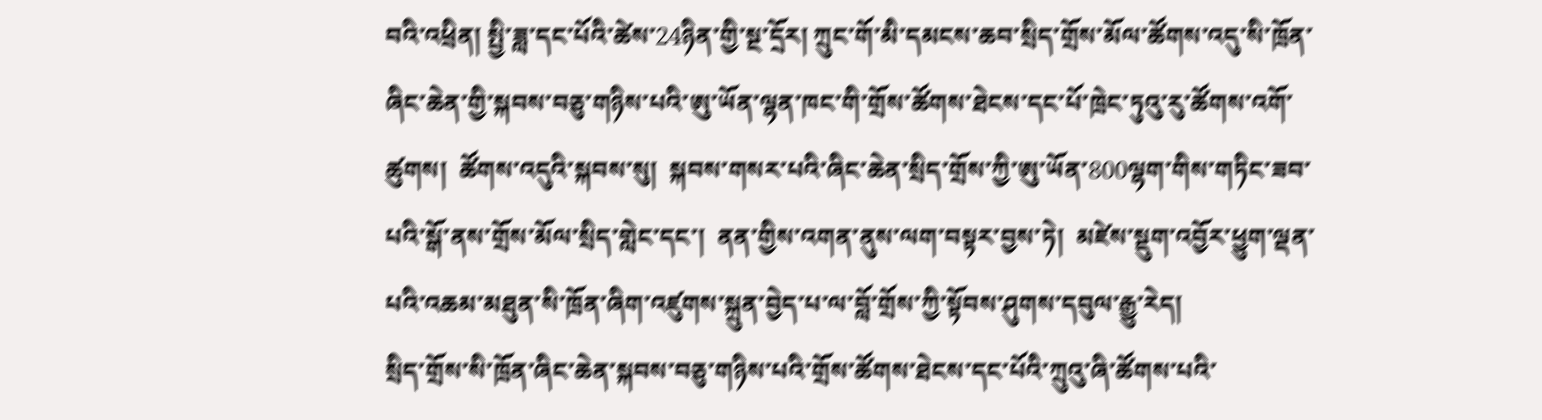བའི་འཕྲིན། སྤྱི་ཟླ་དང་པོའི་ཚེས་24ཉིན་གྱི་སྔ་དྲོར། ཀྲུང་གོ་མི་དམངས་ཆབ་སྲིད་གྲོས་མོལ་ཚོགས་འདུ་སི་ཁྲོན་ཞིང་ཆེན་གྱི་སྐབས་བཅུ་གཉིས་པའི་ཨུ་ཡོན་ལྷན་ཁང་གི་གྲོས་ཚོགས་ཐེངས་དང་པོ་ཁྲེང་ཏུའུ་རུ་ཚོགས་འགོ་ཚུགས།  ཚོགས་འདུའི་སྐབས་སུ།  སྐབས་གསར་པའི་ཞིང་ཆེན་སྲིད་གྲོས་ཀྱི་ཨུ་ཡོན་800ལྷག་གིས་གཏིང་ཟབ་པའི་སྒོ་ནས་གྲོས་མོལ་སྲིད་གླེང་དང་།  ནན་གྱིས་འགན་ནུས་ལག་བསྟར་བྱས་ཏེ།  མཛེས་སྡུག་འབྱོར་ཕྱུག་ལྡན་པའི་འཆམ་མཐུན་སི་ཁྲོན་ཞིག་འཛུགས་སྐྲུན་བྱེད་པ་ལ་བློ་གྲོས་ཀྱི་སྟོབས་ཤུགས་དབུལ་རྒྱུ་རེད།
སྲིད་གྲོས་སི་ཁྲོན་ཞིང་ཆེན་སྐབས་བཅུ་གཉིས་པའི་གྲོས་ཚོགས་ཐེངས་དང་པོའི་ཀྲུའུ་ཞི་ཚོགས་པའི་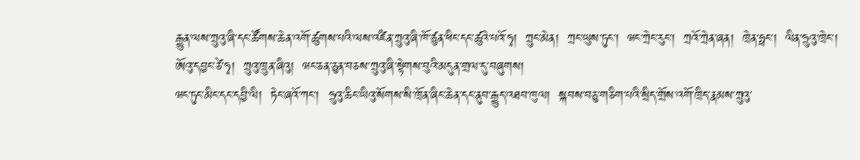རྒྱུན་ལས་ཀྲུའུ་ཞི་དང་ཚོགས་ཆེན་འགོ་ཚུགས་པའི་ལས་འཛིན་ཀྲུའུ་ཞི་ཁོ་ཙུན་ཕིང་དང་ཚུའེ་པའོ་ཧྭ།  ཀྲུང་མེན།  ཀྲང་ཡུས་ཏུང་།  ཝང་ཀྲེང་རུང་།  ཀྲའོ་ཀྲེན་ཞན།  ཁྲེན་ཧྥང་།  ལིན་ཧྲུའུ་ཁྲེང་།  ཨོའུ་དབྱང་ཙེ་ཧྭ།  ཀྲུའུ་ཁྲུན་ཞིའུ།  ཝང་ཅན་ཅུན་བཅས་ཀྲུའུ་ཞི་སྟེགས་བུའི་མདུན་གྲལ་དུ་བཞུགས།
ཝང་ཏུང་མིང་དང་དབྱི་ལི།  ཏེང་ཞའོ་ཀང་།  ཧྲུའུ་ཆིང་ཡིའུ་སོགས་སི་ཁྲོན་ཞིང་ཆེན་དང་ནུབ་རྒྱུད་འཐབ་ཁུལ།  སྐབས་བཅུ་གཅིག་པའི་སྲིད་གྲོས་འགོ་ཁྲིད་རྣམས་ཀྲུའུ་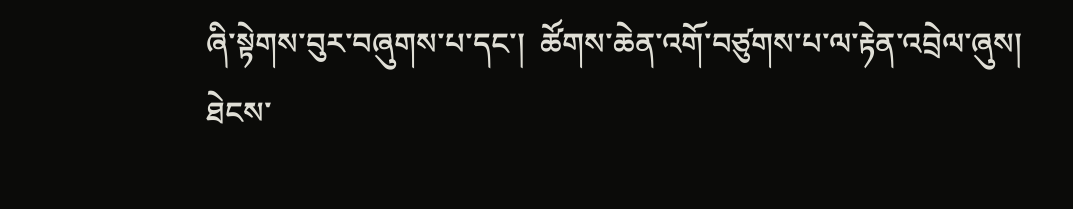ཞི་སྟེགས་བུར་བཞུགས་པ་དང་།  ཚོགས་ཆེན་འགོ་བཙུགས་པ་ལ་རྟེན་འབྲེལ་ཞུས།
ཐེངས་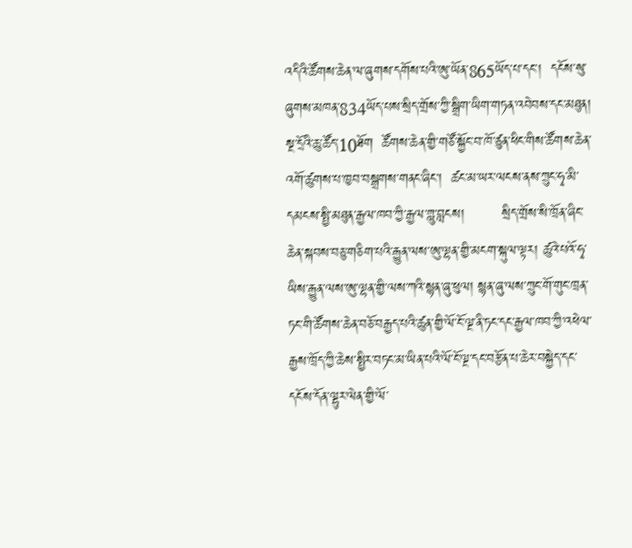འདིའི་ཚོགས་ཆེན་ལ་ཞུགས་དགོས་པའི་ཨུ་ཡོན་865ཡོད་པ་དང་།  དངོས་སུ་ཞུགས་མཁན་834ཡོད་པས་སྲིད་གྲོས་ཀྱི་སྒྲིག་ཡིག་གཏན་འབེབས་དང་མཐུན།
སྔ་དྲོའི་ཆུ་ཚོད་10ཐོག  ཚོགས་ཆེན་གྱི་གཙོ་སྐྱོང་བ་ཁོ་ཙུན་ཕིང་གིས་ཚོགས་ཆེན་འགོ་ཚུགས་པ་ཁྱབ་བསྒྲགས་གནང་ཞིང་།  ཚང་མ་ཡར་ལངས་ནས་ཀྲུང་ཧྭ་མི་དམངས་སྤྱི་མཐུན་རྒྱལ་ཁབ་ཀྱི་རྒྱལ་གླུ་བླངས།        སྲིད་གྲོས་སི་ཁྲོན་ཞིང་ཆེན་སྐབས་བཅུ་གཅིག་པའི་རྒྱུན་ལས་ཨུ་ལྷན་གྱི་མངག་སྐུལ་ལྟར། ཚུའེ་པའོ་ཧྭ་ཡིས་རྒྱུན་ལས་ཨུ་ལྷན་གྱི་ལས་ཀའི་སྙན་ཞུ་ཕུལ། སྙན་ཞུ་ལས་ཀྲུང་གོ་གུང་ཁྲན་ཏང་གི་ཚོགས་ཆེན་བཅོ་བརྒྱད་པའི་ཚུན་གྱི་ལོ་ངོ་ལྔ་ནི་ཏང་དང་རྒྱལ་ཁབ་ཀྱི་འཕེལ་རྒྱས་ཁྲོད་ཀྱི་ཆེས་སྤྱིར་བཏང་མ་ཡིན་པའི་ལོ་ངོ་ལྔ་དང་བརྩོན་པ་ཆེར་བསྐྱེད་དང་དངོས་དོན་ལྷུར་ལེན་གྱི་ལོ་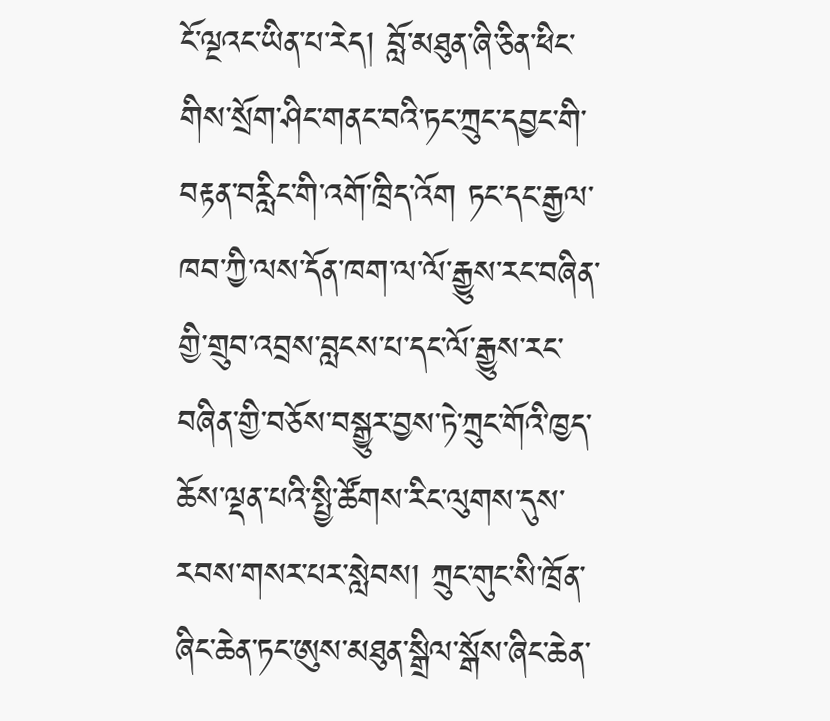ངོ་ལྔའང་ཡིན་པ་རེད། བློ་མཐུན་ཞི་ཅིན་ཕིང་གིས་སྲོག་ཤིང་གནང་བའི་ཏང་ཀྲུང་དབྱང་གི་བརྟན་བརླིང་གི་འགོ་ཁྲིད་འོག ཏང་དང་རྒྱལ་ཁབ་ཀྱི་ལས་དོན་ཁག་ལ་ལོ་རྒྱུས་རང་བཞིན་གྱི་གྲུབ་འབྲས་བླངས་པ་དང་ལོ་རྒྱུས་རང་བཞིན་གྱི་བཅོས་བསྒྱུར་བྱས་ཏེ་ཀྲུང་གོའི་ཁྱད་ཆོས་ལྡན་པའི་སྤྱི་ཚོགས་རིང་ལུགས་དུས་རབས་གསར་པར་སླེབས། ཀྲུང་གུང་སི་ཁྲོན་ཞིང་ཆེན་ཏང་ཨུས་མཐུན་སྒྲིལ་སྒོས་ཞིང་ཆེན་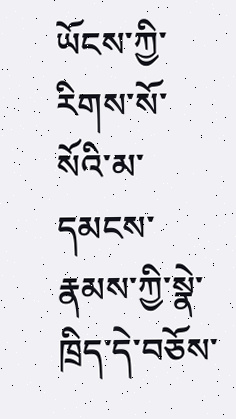ཡོངས་ཀྱི་རིགས་སོ་སོའི་མ་དམངས་རྣམས་ཀྱི་སྣེ་ཁྲིད་དེ་བཅོས་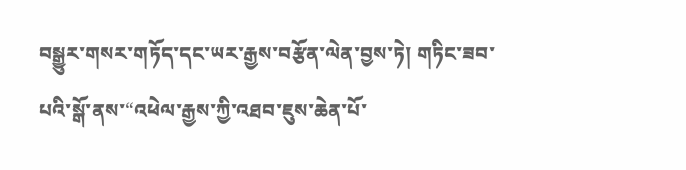བསྒྱུར་གསར་གཏོད་དང་ཡར་རྒྱས་བརྩོན་ལེན་བྱས་ཏེ། གཏིང་ཟབ་པའི་སྒོ་ནས་“འཕེལ་རྒྱས་ཀྱི་འཐབ་ཇུས་ཆེན་པོ་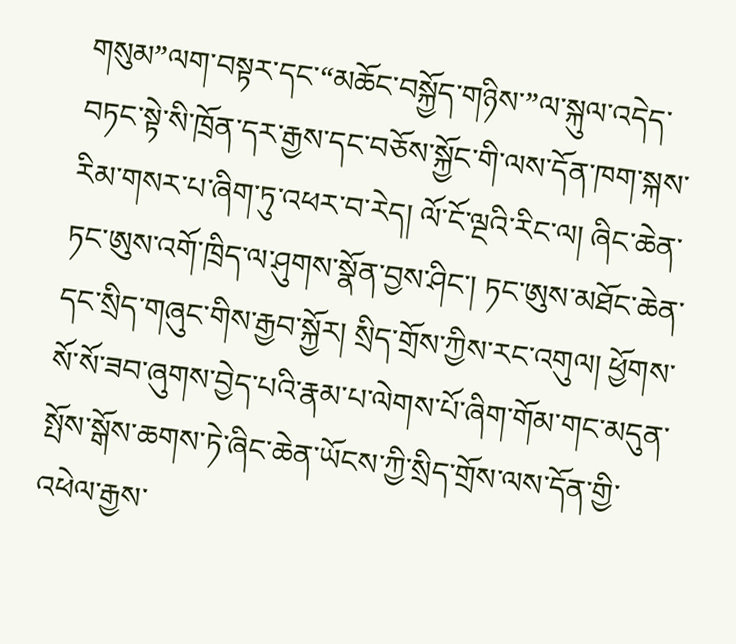གསུམ”ལག་བསྟར་དང་“མཆོང་བསྐྱོད་གཉིས་”ལ་སྐུལ་འདེད་བཏང་སྟེ་སི་ཁྲོན་དར་རྒྱས་དང་བཅོས་སྐྱོང་གི་ལས་དོན་ཁག་སྐས་རིམ་གསར་པ་ཞིག་ཏུ་འཕར་བ་རེད། ལོ་ངོ་ལྔའི་རིང་ལ། ཞིང་ཆེན་ཏང་ཨུས་འགོ་ཁྲིད་ལ་ཤུགས་སྣོན་བྱས་ཤིང་། ཏང་ཨུས་མཐོང་ཆེན་དང་སྲིད་གཞུང་གིས་རྒྱབ་སྐྱོར། སྲིད་གྲོས་ཀྱིས་རང་འགུལ། ཕྱོགས་སོ་སོ་ཟབ་ཞུགས་བྱེད་པའི་རྣམ་པ་ལེགས་པོ་ཞིག་གོམ་གང་མདུན་སྤོས་སྒོས་ཆགས་ཏེ་ཞིང་ཆེན་ཡོངས་ཀྱི་སྲིད་གྲོས་ལས་དོན་གྱི་འཕེལ་རྒྱས་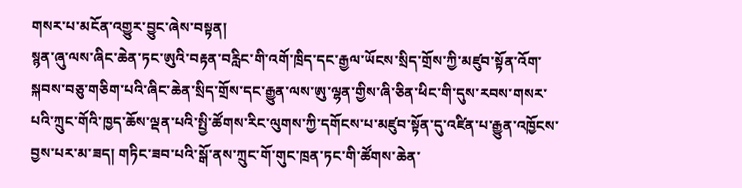གསར་པ་མངོན་འགྱུར་བྱུང་ཞེས་བསྟན།
སྙན་ཞུ་ལས་ཞིང་ཆེན་ཏང་ཨུའི་བརྟན་བརླིང་གི་འགོ་ཁྲིད་དང་རྒྱལ་ཡོངས་སྲིད་གྲོས་ཀྱི་མཛུབ་སྟོན་འོག་སྐབས་བཅུ་གཅིག་པའི་ཞིང་ཆེན་སྲིད་གྲོས་དང་རྒྱུན་ལས་ཨུ་ལྷན་གྱིས་ཞི་ཅིན་ཕིང་གི་དུས་རབས་གསར་པའི་ཀྲུང་གོའི་ཁྱད་ཆོས་ལྡན་པའི་སྤྱི་ཚོགས་རིང་ལུགས་ཀྱི་དགོངས་པ་མཛུབ་སྟོན་དུ་འཛིན་པ་རྒྱུན་འཁྱོངས་བྱས་པར་མ་ཟད། གཏིང་ཟབ་པའི་སྒོ་ནས་ཀྲུང་གོ་གུང་ཁྲན་ཏང་གི་ཚོགས་ཆེན་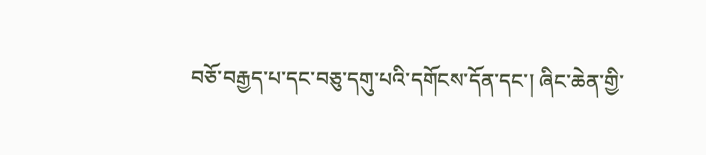བཅོ་བརྒྱད་པ་དང་བཅུ་དགུ་པའི་དགོངས་དོན་དང་། ཞིང་ཆེན་གྱི་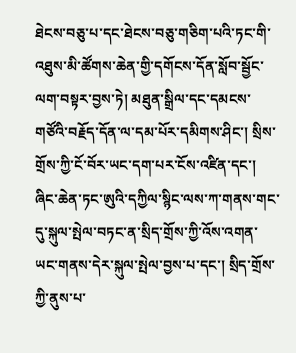ཐེངས་བཅུ་པ་དང་ཐེངས་བཅུ་གཅིག་པའི་ཏང་གི་འཐུས་མི་ཚོགས་ཆེན་གྱི་དགོངས་དོན་སློབ་སྦྱོང་ལག་བསྟར་བྱས་ཏེ། མཐུན་སྒྲིལ་དང་དམངས་གཙོའི་བརྗོད་དོན་ལ་དམ་པོར་དམིགས་ཤིང་། སྲིས་གྲོས་ཀྱི་ངོ་བོར་ཡང་དག་པར་ངོས་འཛིན་དང་། ཞིང་ཆེན་ཏང་ཨུའི་དཀྱིལ་སྙིང་ལས་ཀ་གནས་གང་དུ་སྐུལ་སྤེལ་བཏང་ན་སྲིད་གྲོས་ཀྱི་འོས་འགན་ཡང་གནས་དེར་སྐུལ་སྤེལ་བྱས་པ་དང་། སྲིད་གྲོས་ཀྱི་ནུས་པ་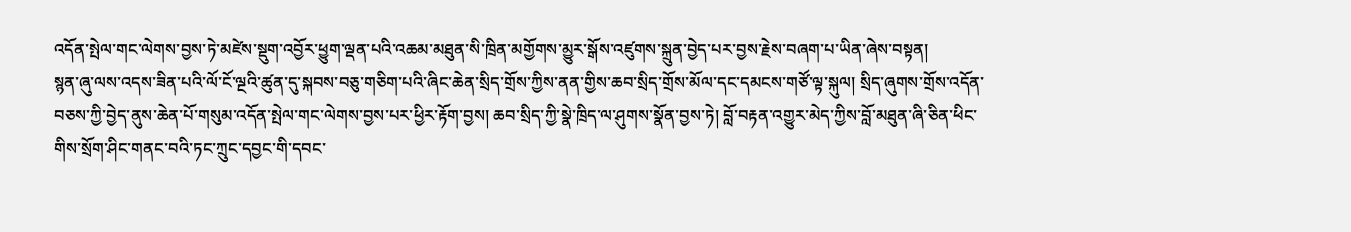འདོན་སྤེལ་གང་ལེགས་བྱས་ཏེ་མཛེས་སྡུག་འབྱོར་ཕྱུག་ལྡན་པའི་འཆམ་མཐུན་སི་ཁྲིན་མགྱོགས་མྱུར་སྒོས་འཛུགས་སྐྲུན་བྱེད་པར་བྱས་རྗེས་བཞག་པ་ཡིན་ཞེས་བསྟན།
སྙན་ཞུ་ལས་འདས་ཟིན་པའི་ལོ་ངོ་ལྔའི་ཚུན་དུ་སྐབས་བཅུ་གཅིག་པའི་ཞིང་ཆེན་སྲིད་གྲོས་ཀྱིས་ནན་གྱིས་ཆབ་སྲིད་གྲོས་མོལ་དང་དམངས་གཙོ་ལྟ་སྐུལ། སྲིད་ཞུགས་གྲོས་འདོན་བཅས་ཀྱི་བྱེད་ནུས་ཆེན་པོ་གསུམ་འདོན་སྤེལ་གང་ལེགས་བྱས་པར་ཕྱིར་རྟོག་བྱས། ཆབ་སྲིད་ཀྱི་སྣེ་ཁྲིད་ལ་ཤུགས་སྣོན་བྱས་ཏེ། བློ་བརྟན་འགྱུར་མེད་ཀྱིས་བློ་མཐུན་ཞི་ཅིན་ཕིང་གིས་སྲོག་ཤིང་གནང་བའི་ཏང་ཀྲུང་དབྱང་གི་དབང་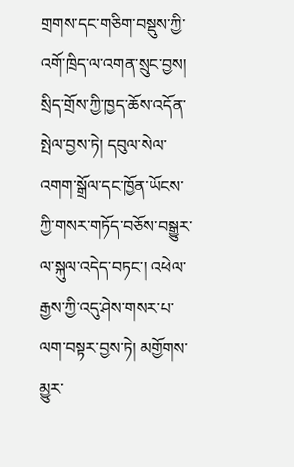གྲགས་དང་གཅིག་བསྡུས་ཀྱི་འགོ་ཁྲིད་ལ་འགན་སྲུང་བྱས། སྲིད་གྲོས་ཀྱི་ཁྱད་ཆོས་འདོན་སྤེལ་བྱས་ཏེ། དབུལ་སེལ་འགག་སྒྲོལ་དང་ཁྱོན་ཡོངས་ཀྱི་གསར་གཏོད་བཅོས་བསྒྱུར་ལ་སྐུལ་འདེད་བཏང་། འཕེལ་རྒྱས་ཀྱི་འདུ་ཤེས་གསར་པ་ལག་བསྟར་བྱས་ཏེ། མགྱོགས་མྱུར་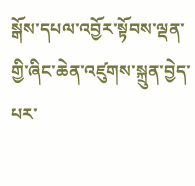སྒོས་དཔལ་འབྱོར་སྟོབས་ལྡན་གྱི་ཞིང་ཆེན་འཛུགས་སྐྲུན་བྱེད་པར་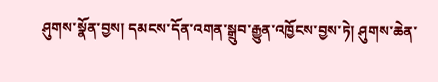ཤུགས་སྣོན་བྱས། དམངས་དོན་འགན་སྒྲུབ་རྒྱུན་འཁྱོངས་བྱས་ཏེ། ཤུགས་ཆེན་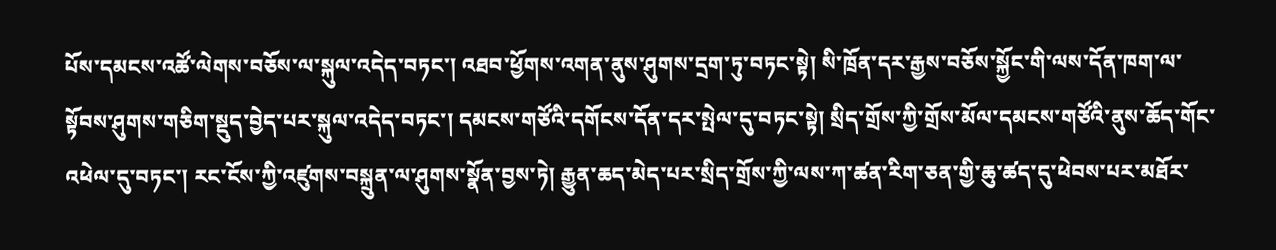པོས་དམངས་འཚོ་ལེགས་བཅོས་ལ་སྐུལ་འདེད་བཏང་། འཐབ་ཕྱོགས་འགན་ནུས་ཤུགས་དྲག་ཏུ་བཏང་སྟེ། སི་ཁྲོན་དར་རྒྱས་བཅོས་སྐྱོང་གི་ལས་དོན་ཁག་ལ་སྟོབས་ཤུགས་གཅིག་སྡུད་བྱེད་པར་སྐུལ་འདེད་བཏང་། དམངས་གཙོའི་དགོངས་དོན་དར་སྤེལ་དུ་བཏང་སྟེ། སྲིད་གྲོས་ཀྱི་གྲོས་མོལ་དམངས་གཙོའི་ནུས་ཆོད་གོང་འཕེལ་དུ་བཏང་། རང་ངོས་ཀྱི་འཛུགས་བསྐྲུན་ལ་ཤུགས་སྣོན་བྱས་ཏེ། རྒྱུན་ཆད་མེད་པར་སྲིད་གྲོས་ཀྱི་ལས་ཀ་ཚན་རིག་ཅན་གྱི་ཆུ་ཚད་དུ་ཕེབས་པར་མཐོར་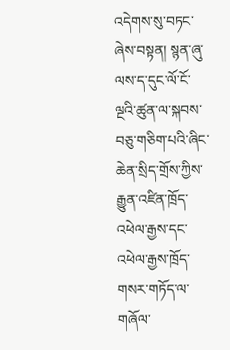འདེགས་སུ་བཏང་ཞེས་བསྟན། སྙན་ཞུ་ལས་ད་དུང་ལོ་ངོ་ལྔའི་ཚུན་ལ་སྐབས་བཅུ་གཅིག་པའི་ཞིང་ཆེན་སྲིད་གྲོས་ཀྱིས་རྒྱུན་འཛིན་ཁྲོད་འཕེལ་རྒྱས་དང་འཕེལ་རྒྱས་ཁྲོད་གསར་གཏོད་ལ་གཞོལ་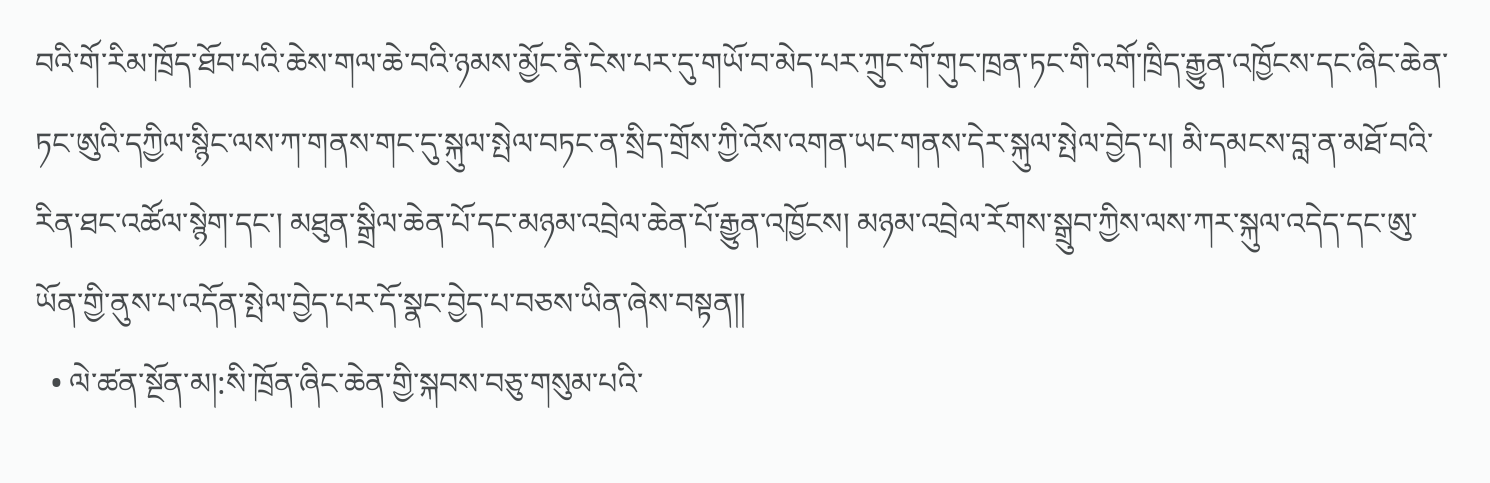བའི་གོ་རིམ་ཁྲོད་ཐོབ་པའི་ཆེས་གལ་ཆེ་བའི་ཉམས་མྱོང་ནི་ངེས་པར་དུ་གཡོ་བ་མེད་པར་ཀྲུང་གོ་གུང་ཁྲན་ཏང་གི་འགོ་ཁྲིད་རྒྱུན་འཁྱོངས་དང་ཞིང་ཆེན་ཏང་ཨུའི་དཀྱིལ་སྙིང་ལས་ཀ་གནས་གང་དུ་སྐུལ་སྤེལ་བཏང་ན་སྲིད་གྲོས་ཀྱི་འོས་འགན་ཡང་གནས་དེར་སྐུལ་སྤེལ་བྱེད་པ། མི་དམངས་བླ་ན་མཐོ་བའི་རིན་ཐང་འཚོལ་སྙེག་དང་། མཐུན་སྒྲིལ་ཆེན་པོ་དང་མཉམ་འབྲེལ་ཆེན་པོ་རྒྱུན་འཁྱོངས། མཉམ་འབྲེལ་རོགས་སྒྲུབ་ཀྱིས་ལས་ཀར་སྐུལ་འདེད་དང་ཨུ་ཡོན་གྱི་ནུས་པ་འདོན་སྤེལ་བྱེད་པར་དོ་སྣང་བྱེད་པ་བཅས་ཡིན་ཞེས་བསྟན།།
  • ལེ་ཚན་སྔོན་མ།:སི་ཁྲོན་ཞིང་ཆེན་གྱི་སྐབས་བཅུ་གསུམ་པའི་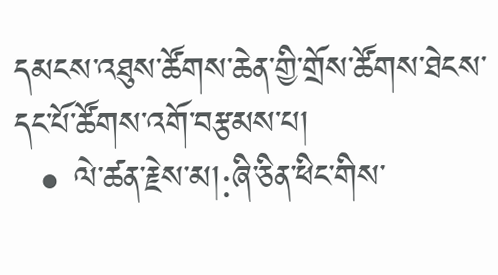དམངས་འཐུས་ཚོགས་ཆེན་གྱི་གྲོས་ཚོགས་ཐེངས་དང་པོ་ཚོགས་འགོ་བརྩམས་པ།
  • ལེ་ཚན་རྗེས་མ།:ཞི་ཅིན་ཕིང་གིས་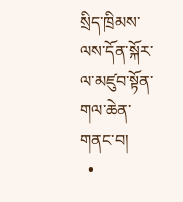སྲིད་ཁྲིམས་ལས་དོན་སྐོར་ལ་མཛུབ་སྟོན་གལ་ཆེན་གནང་བ།
  •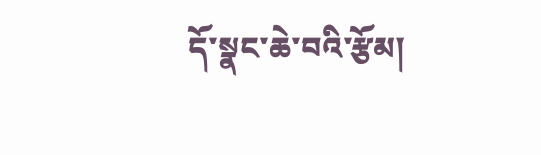དོ་སྣང་ཆེ་བའི་རྩོམ།